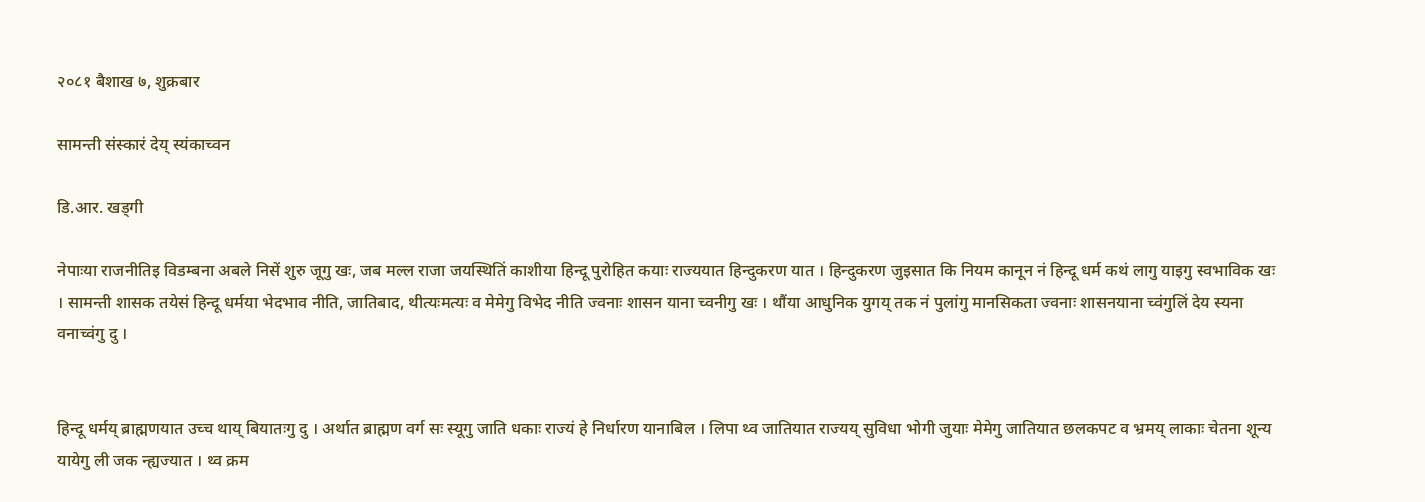२०८१ बैशाख ७, शुक्रबार

सामन्ती संस्कारं देय् स्यंकाच्वन

डि.आर. खड्गी

नेपाःया राजनीतिइ विडम्बना अबले निसें शुरु जूगु खः, जब मल्ल राजा जयस्थितिं काशीया हिन्दू पुरोहित कयाः राज्ययात हिन्दुकरण यात । हिन्दुकरण जुइसात कि नियम कानून नं हिन्दू धर्म कथं लागु याइगु स्वभाविक खः । सामन्ती शासक तयेसं हिन्दू धर्मया भेदभाव नीति, जातिबाद, थीत्यःमत्यः व मेमेगु विभेद नीति ज्वनाः शासन याना च्वनीगु खः । थौंया आधुनिक युगय् तक नं पुलांगु मानसिकता ज्वनाः शासनयाना च्वंगुलिं देय स्यना वनाच्वंगु दु ।


हिन्दू धर्मय् ब्राह्मणयात उच्च थाय् बियातःगु दु । अर्थात ब्राह्मण वर्ग सः स्यूगु जाति धकाः राज्यं हे निर्धारण यानाबिल । लिपा थ्व जातियात राज्यय् सुविधा भोगी जुयाः मेमेगु जातियात छलकपट व भ्रमय् लाकाः चेतना शून्य यायेगु ली जक न्ह्यज्यात । थ्व क्रम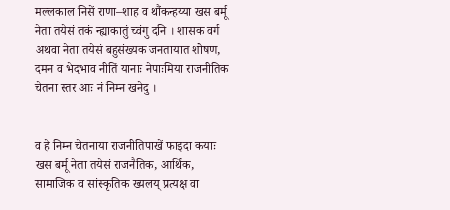मल्लकाल निसें राणा–शाह व थौंकन्हय्या खस बर्मू नेता तयेसं तकं न्ह्याकातुं च्वंगु दनि । शासक वर्ग अथवा नेता तयेसं बहुसंख्यक जनतायात शोषण, दमन व भेदभाव नीतिं यानाः नेपाःमिया राजनीतिक चेतना स्तर आः नं निम्न खनेदु ।


व हे निम्न चेतनाया राजनीतिपाखें फाइदा कयाः खस बर्मू नेता तयेसं राजनैतिक, आर्थिक, सामाजिक व सांस्कृतिक ख्यलय् प्रत्यक्ष वा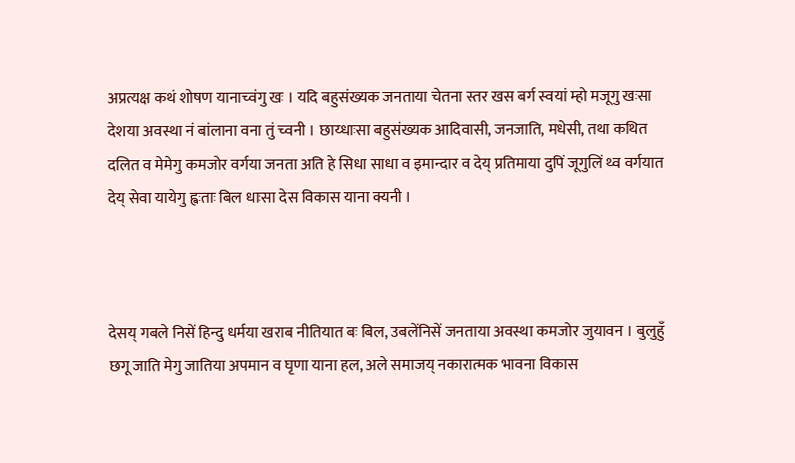अप्रत्यक्ष कथं शोषण यानाच्वंगु खः । यदि बहुसंख्यक जनताया चेतना स्तर खस बर्ग स्वयां म्हो मजूगु खःसा देशया अवस्था नं बांलाना वना तुं च्वनी । छाय्धाःसा बहुसंख्यक आदिवासी, जनजाति, मधेसी, तथा कथित दलित व मेमेगु कमजोर वर्गया जनता अति हे सिधा साधा व इमान्दार व देय् प्रतिमाया दुपिं जूगुलिं थ्व वर्गयात देय् सेवा यायेगु ह्वःताः बिल धाःसा देस विकास याना क्यनी ।



देसय् गबले निसें हिन्दु धर्मया खराब नीतियात बः बिल, उबलेंनिसें जनताया अवस्था कमजोर जुयावन । बुलुहुँ छगू जाति मेगु जातिया अपमान व घृणा याना हल, अले समाजय् नकारात्मक भावना विकास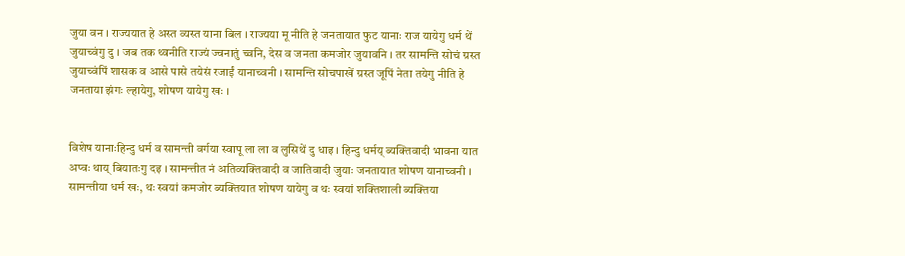जुया वन । राज्ययात हे अस्त व्यस्त याना बिल । राज्यया मू नीति हे जनतायात फुट यानाः राज यायेगु धर्म थें जुयाच्वंगु दु । जब तक थ्वनीति राज्यं ज्वनातुं च्वनि, देस व जनता कमजोर जुयावनि । तर सामन्ति सोचं ग्रस्त जुयाच्वंपिं शासक व आसे पासे तयेसं रजाईं यानाच्वनी । सामन्ति सोचपाखें ग्रस्त जूपिं नेता तयेगु नीति हे जनताया झंगः ल्हायेगु, शोषण यायेगु खः ।


विशेष यानाःहिन्दु धर्म व सामन्ती वर्गया स्वापू ला ला व लुसिथें दु धाइ । हिन्दु धर्मय् ब्यक्तिवादी भावना यात अप्वः थाय् बियातःगु दइ । सामन्तीत नं अतिव्यक्तिवादी व जातिवादी जुयाः जनतायात शोषण यानाच्वनी । सामन्तीया धर्म खः, थः स्वयां कमजोर ब्यक्तियात शोषण यायेगु व थः स्वयां शक्तिशाली ब्यक्तिया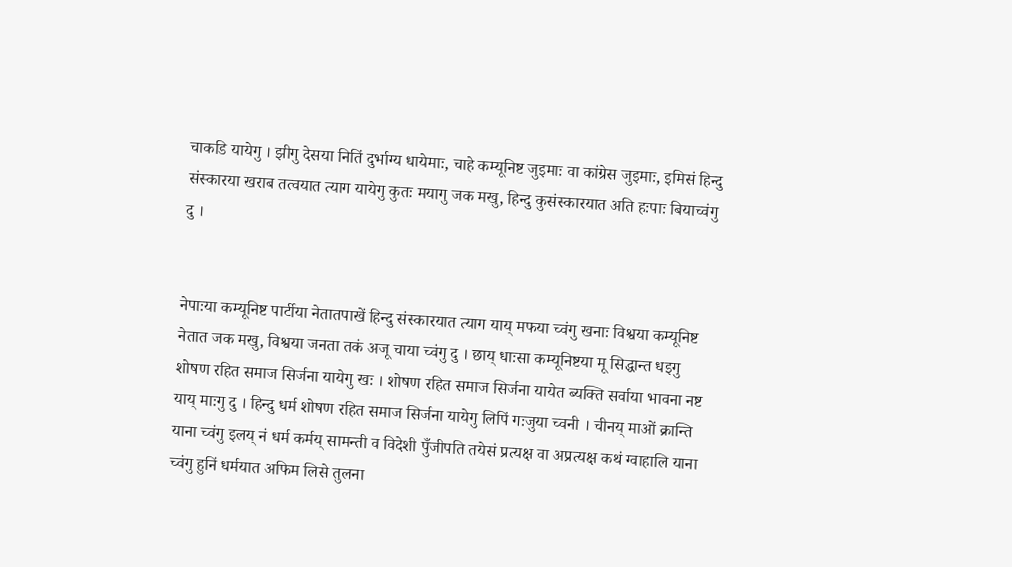चाकडि यायेगु । झीगु देसया नितिं दुर्भाग्य धायेमाः, चाहे कम्यूनिष्ट जुइमाः वा कांग्रेस जुइमाः, इमिसं हिन्दु संस्कारया खराब तत्वयात त्याग यायेगु कुतः मयागु जक मखु, हिन्दु कुसंस्कारयात अति हःपाः बियाच्वंगु दु ।


नेपाःया कम्यूनिष्ट पार्टीया नेतातपाखें हिन्दु संस्कारयात त्याग याय् मफया च्वंगु खनाः विश्वया कम्यूनिष्ट नेतात जक मखु, विश्वया जनता तकं अजू चाया च्वंगु दु । छाय् धाःसा कम्यूनिष्टया मू सिद्धान्त धइगु शोषण रहित समाज सिर्जना यायेगु खः । शोषण रहित समाज सिर्जना यायेत ब्यक्ति सर्वाया भावना नष्ट याय् माःगु दु । हिन्दु धर्म शोषण रहित समाज सिर्जना यायेगु लिपिं गःजुया च्वनी । चीनय् माओं क्रान्ति याना च्वंगु इलय् नं धर्म कर्मय् सामन्ती व विदेशी पुँजीपति तयेसं प्रत्यक्ष वा अप्रत्यक्ष कथं ग्वाहालि याना च्वंगु हुनिं धर्मयात अफिम लिसे तुलना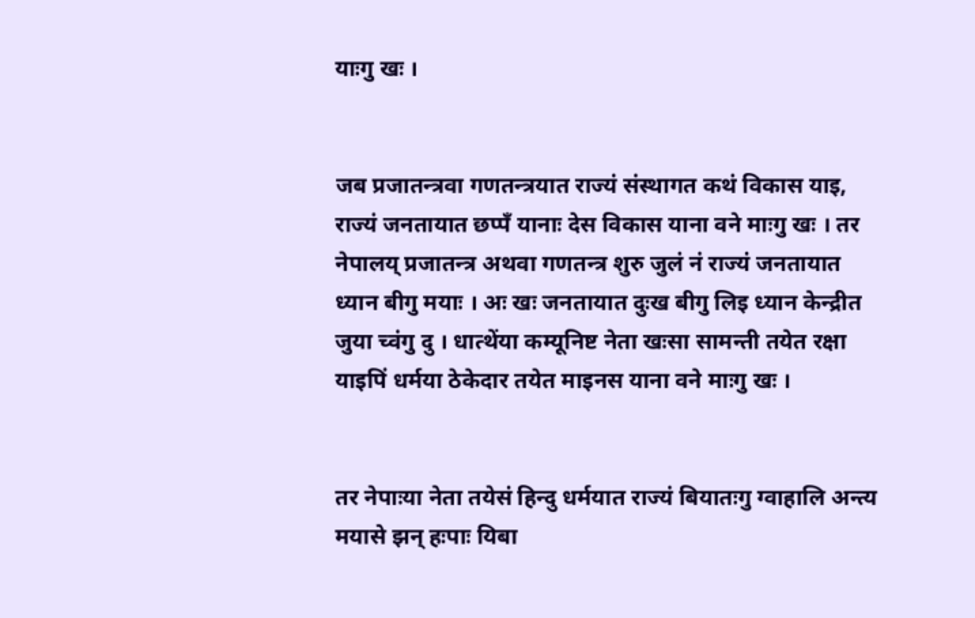याःगु खः ।


जब प्रजातन्त्रवा गणतन्त्रयात राज्यं संस्थागत कथं विकास याइ, राज्यं जनतायात छप्पँ यानाः देस विकास याना वने माःगु खः । तर नेपालय् प्रजातन्त्र अथवा गणतन्त्र शुरु जुलं नं राज्यं जनतायात ध्यान बीगु मयाः । अः खः जनतायात दुःख बीगु लिइ ध्यान केन्द्रीत जुया च्वंगु दु । धात्थेंया कम्यूनिष्ट नेता खःसा सामन्ती तयेत रक्षा याइपिं धर्मया ठेकेदार तयेत माइनस याना वने माःगु खः ।


तर नेपाःया नेता तयेसं हिन्दु धर्मयात राज्यं बियातःगु ग्वाहालि अन्त्य मयासे झन् हःपाः यिबा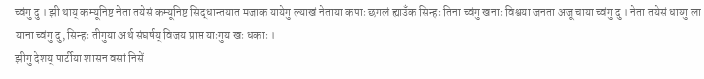च्वंगु दु । झी थाय् कम्यूनिष्ट नेता तयेसं कम्यूनिष्ट सिद्धान्तयात मजाक यायेगु ल्याखं नेताया कपाः छगलं ह्याउँक सिन्हः तिना च्वंगु खनाः विश्वया जनता अजू चाया च्वंगु दु । नेता तयेसं धाय्गु ला याना च्वंगु दु, सिन्हः तीगुया अर्थ संघर्षय् विजय प्राप्त याःगुय खः धकाः ।
झीगु देशय् पार्टीया शासन वसां निसें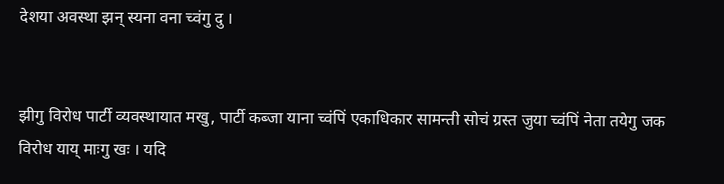देशया अवस्था झन् स्यना वना च्वंगु दु ।


झीगु विरोध पार्टी व्यवस्थायात मखु, पार्टी कब्जा याना च्वंपिं एकाधिकार सामन्ती सोचं ग्रस्त जुया च्वंपिं नेता तयेगु जक विरोध याय् माःगु खः । यदि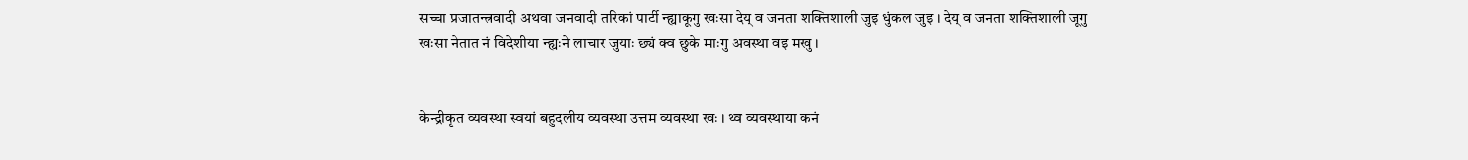सच्चा प्रजातन्त्रवादी अथवा जनवादी तरिकां पार्टी न्ह्याकूगु खःसा देय् व जनता शक्तिशाली जुइ धुंकल जुइ । देय् व जनता शक्तिशाली जूगु खःसा नेतात नं विदेशीया न्ह्यःने लाचार जुयाः छ्यं क्व छुके माःगु अवस्था वइ मखु ।


केन्द्रीकृत व्यवस्था स्वयां बहुदलीय व्यवस्था उत्तम व्यवस्था खः । थ्व व्यवस्थाया कनं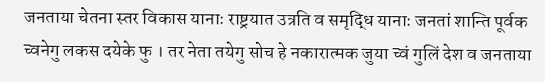जनताया चेतना स्तर विकास यानाः राष्ट्रयात उत्रति व समृद्धि यानाः जनतां शान्ति पूर्वक च्वनेगु लकस दयेके फु । तर नेता तयेगु सोच हे नकारात्मक जुया च्वं गुलिं देश व जनताया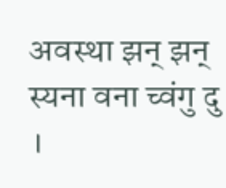अवस्था झन् झन् स्यना वना च्वंगु दु ।